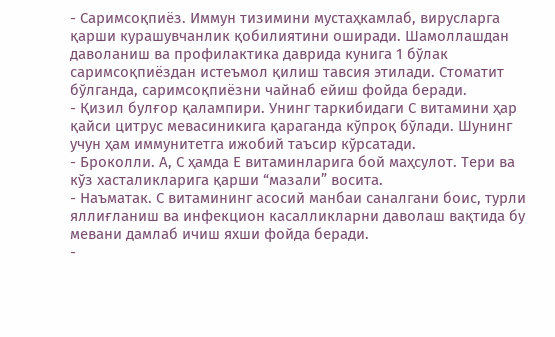- Саримсоқпиёз. Иммун тизимини мустаҳкамлаб, вирусларга қарши курашувчанлик қобилиятини оширади. Шамоллашдан даволаниш ва профилактика даврида кунига 1 бўлак саримcоқпиёздан истеъмол қилиш тавсия этилади. Стоматит бўлганда, саримсоқпиёзни чайнаб ейиш фойда беради.
- Қизил булғор қалампири. Унинг таркибидаги С витамини ҳар қайси цитрус мевасиникига қараганда кўпроқ бўлади. Шунинг учун ҳам иммунитетга ижобий таъсир кўрсатади.
- Броколли. А, С ҳамда Е витаминларига бой маҳсулот. Тери ва кўз хасталикларига қарши “мазали” восита.
- Наъматак. С витамининг асосий манбаи саналгани боис, турли яллиғланиш ва инфекцион касалликларни даволаш вақтида бу мевани дамлаб ичиш яхши фойда беради.
-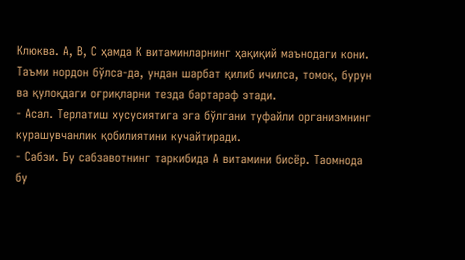Клюква. А, В, С ҳамда К витаминларнинг ҳақиқий маънодаги кони. Таъми нордон бўлса-да, ундан шарбат қилиб ичилса, томоқ, бурун ва қулоқдаги оғриқларни тезда бартараф этади.
- Асал. Терлатиш хусусиятига эга бўлгани туфайли организмнинг курашувчанлик қобилиятини кучайтиради.
- Сабзи. Бу сабзавотнинг таркибида А витамини бисёр. Таомнода бу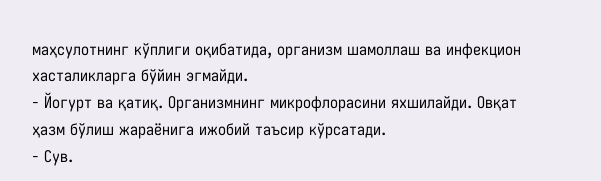маҳсулотнинг кўплиги оқибатида, организм шамоллаш ва инфекцион хасталикларга бўйин эгмайди.
- Йогурт ва қатиқ. Организмнинг микрофлорасини яхшилайди. Овқат ҳазм бўлиш жараёнига ижобий таъсир кўрсатади.
- Сув.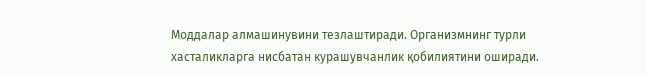Моддалар алмашинувини тезлаштиради. Организмнинг турли хасталикларга нисбатан курашувчанлик қобилиятини оширади.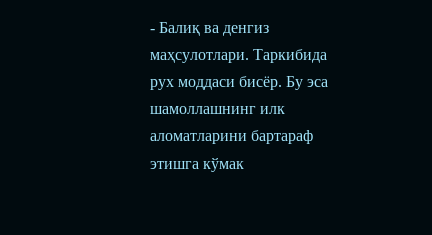- Балиқ ва денгиз маҳсулотлари. Таркибида рух моддаси бисёр. Бу эса шамоллашнинг илк аломатларини бартараф этишга кўмак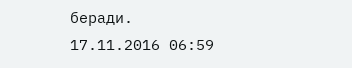беради.
17.11.2016 06:59